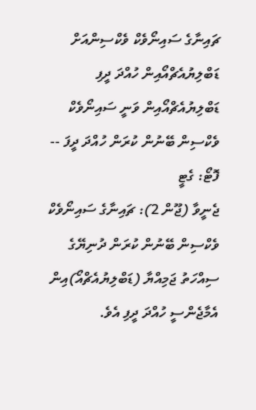ޗައިނާގެ ސައިނޯވެކް ވެކްސިންއަށް ޑަބްލިޔުއެޗްއޯއިން ހުއްދަ ދީފި
ޑަބްލިޔުއެޗްއޯއިން ވަނީ ސައިނޯވެކް ވެކްސިން ބޭނުން ކުރަން ހުއްދަ ދީފަ -- ފޮޓޯ: ގެޓީ
ޖެނީވާ (ޖޫން 2): ޗައިނާގެ ސައިނޯވެކް ވެކްސިން ބޭނުން ކުރަން ދުނިޔޭގެ ސިއްހަތު ޖަމިއްޔާ (ޑަބްލިޔުއެޗްއޯ)އިން އެމާޖެންސީ ހުއްދަ ދީފި އެވެ.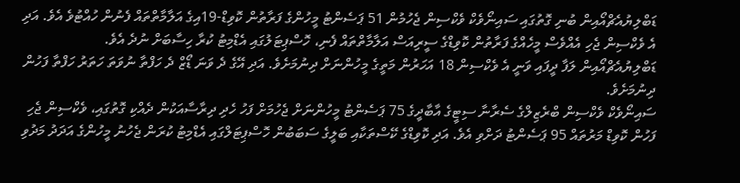ޑަބްލިޔުއެޗްއޯއިން ބުނި ގޮތުގައި ސައިނޯވެކް ވެކްސިން ޖެހުމުން 51 ޕަސެންޓު މީހުންގެ ފަރާތުން ކޮވިޑް-19އިގެ އަލާމާތްތައް ފެނުން ހުއްޓުވެ އެވެ. އަދި އެ ވެކްސިން ޖެހި އެއްވެސް މީހެއްގެ ފަރާތުން ކޮވިޑްގެ ސީރިއަސް އަލާމާތްތައް ފެނި، ހޮސްޕިޓަލުގައި އެޑްމިޓު ކުރާ ހިސާބަށް ނުދެ އެވެ.
ޑަބްލިޔުއެޗްއޯއިން ލަފާ ދީފައި ވަނީ އެ ވެކްސިން 18 އަހަރުން މަތީގެ މީހުންނަށް ދިނުމަށެވެ. އަދި އޭގެ ދެ ވަނަ ޑޯޒް ދެ ހަފްތާ ނުވަތަ ހަތަރު ހަފްތާ ފަހުން ދިނުމަށެވެ.
ސައިނޯވެކް ވެކްސިން ބްރެޒިލްގެ ސެރާނާ ސިޓީގެ އާބާދީގެ 75 ޕަސެންޓު މީހުންނަށް ޖެހުމަށް ފަހު ހެދި ދިރާސާއަކުން ދެއްކި ގޮތުގައި، ވެކްސިން ޖެހި ފަހުން ކޮވިޑް މަރުތައް 95 ޕަސެންޓު ދަށްވި އެވެ. އަދި ކޮވިޑްގެ ކޭސްތަކާއި ބަލީގެ ސަބަބުން ހޮސްޕިޓަލްގައި އެޑްމިޓު ކުރަން ޖެހުނު މީހުންގެ އަދަދު މަދުވި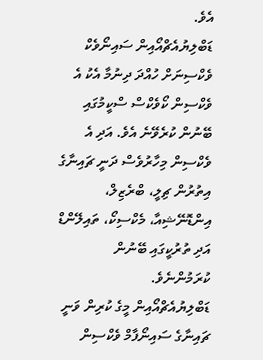އެވެ.
ޑަބްލިޔުއެޗްއޯއިން ސައިނޯވެކް ވެކްސިނަށް ހުއްދަ ދިނުމާ އެކު އެ ވެކްސިން ކޯވެކްސް ސްކީމުގައި ބޭނުން ކުރެވޭނެ އެވެ. އަދި އެ ވެކްސިން މިހާރުވެސް ދަނީ ޗައިނާގެ އިތުރުން ޗިލީ، ބްރެޒިލް، އިންޑޮނޭޝިއާ، މެކްސިކޯ، ތައިލޭންޑް އަދި ތުރުކީގައި ބޭނުން ކުރަމުންނެވެ.
ޑަބްލިޔުއެޗްއޯއިން މީގެ ކުރިން ވަނީ ޗައިނާގެ ސައިނޯފާމް ވެކްސިން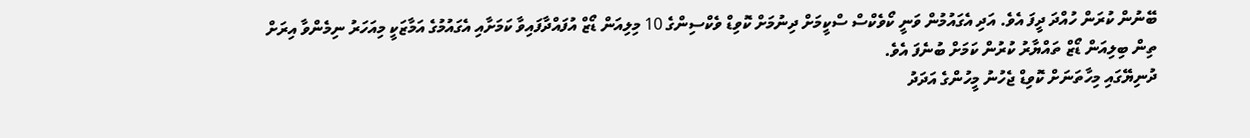ބޭނުން ކުރަން ހުއްދަ ދީފަ އެވެ. އަދި އެގައުމުން ވަނީ ކޯވެކްސް ސްކީމަށް ދިނުމަށް ކޮވިޑް ވެކްސިންގެ 10 މިލިއަން ޑޯޒް އުފައްދާފައިވާ ކަމަށާއި އެގައުމުގެ އަމާޒަކީ މިއަހަރު ނިމެންވާ އިރަށް ތިން ބިލިއަން ޑޯޒް ތައްޔާރު ކުރުން ކަމަށް ބުނެފަ އެވެ.
ދުނިޔޭގައި މިހާތަނަށް ކޮވިޑް ޖެހުނު މީހުންގެ އަދަދު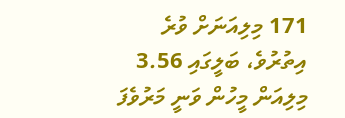171 މިލިއަނަށް ވުރެ އިތުރުވެ، ބަލީގައި 3.56 މިލިއަން މީހުން ވަނީ މަރުވެފަ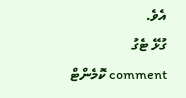އެވެ.
ގުޅޭ ޓެގު
comment ކޮމެންޓް